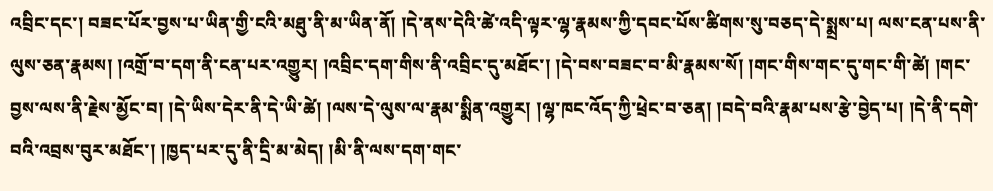འབྲིང་དང་། བཟང་པོར་བྱས་པ་ཡིན་གྱི་ངའི་མཐུ་ནི་མ་ཡིན་ནོ། །དེ་ནས་དེའི་ཚེ་འདི་ལྟར་ལྷ་རྣམས་ཀྱི་དབང་པོས་ཚིགས་སུ་བཅད་དེ་སྨྲས་པ། ལས་ངན་པས་ནི་ལུས་ཅན་རྣམས། །འགྲོ་བ་དག་ནི་ངན་པར་འགྱུར། །འབྲིང་དག་གིས་ནི་འབྲིང་དུ་མཐོང་། །དེ་བས་བཟང་བ་མི་རྣམས་སོ། །གང་གིས་གང་དུ་གང་གི་ཚེ། །གང་བྱས་ལས་ནི་རྗེས་མྱོང་བ། །དེ་ཡིས་དེར་ནི་དེ་ཡི་ཚེ། །ལས་དེ་ལུས་ལ་རྣམ་སྨིན་འགྱུར། །ལྷ་ཁང་འོད་ཀྱི་ཕྲེང་བ་ཅན། །བདེ་བའི་རྣམ་པས་རྩེ་བྱེད་པ། །དེ་ནི་དགེ་བའི་འབྲས་བུར་མཐོང་། །ཁྱད་པར་དུ་ནི་དྲི་མ་མེད། །མི་ནི་ལས་དག་གང་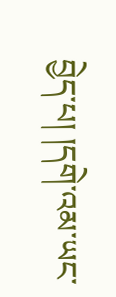བྱེད་པ། །དགེ་འམ་ཡང་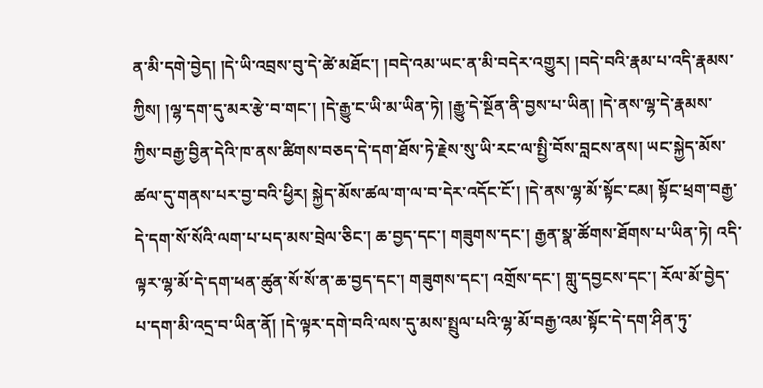ན་མི་དགེ་བྱེད། །དེ་ཡི་འབྲས་བུ་དེ་ཚེ་མཐོང་། །བདེ་འམ་ཡང་ན་མི་བདེར་འགྱུར། །བདེ་བའི་རྣམ་པ་འདི་རྣམས་ཀྱིས། །ལྷ་དག་དུ་མར་རྩེ་བ་གང་། །དེ་རྒྱུ་ང་ཡི་མ་ཡིན་ཏེ། །རྒྱུ་དེ་སྔོན་ནི་བྱས་པ་ཡིན། །དེ་ནས་ལྷ་དེ་རྣམས་ཀྱིས་བརྒྱ་བྱིན་དེའི་ཁ་ནས་ཚིགས་བཅད་དེ་དག་ཐོས་ཏེ་རྗེས་སུ་ཡི་རང་ལ་སྤྱི་བོས་བླངས་ནས། ཡང་སྐྱེད་མོས་ཚལ་དུ་གནས་པར་བྱ་བའི་ཕྱིར། སྐྱེད་མོས་ཚལ་ག་ལ་བ་དེར་འདོང་ངོ་། །དེ་ནས་ལྷ་མོ་སྟོང་ངམ། སྟོང་ཕྲག་བརྒྱ་དེ་དག་སོ་སོའི་ལག་པ་པད་མས་བྲེལ་ཅིང་། ཆ་བྱད་དང་། གཟུགས་དང་། རྒྱན་སྣ་ཚོགས་ཐོགས་པ་ཡིན་ཏེ། འདི་ལྟར་ལྷ་མོ་དེ་དག་ཕན་ཚུན་སོ་སོ་ན་ཆ་བྱད་དང་། གཟུགས་དང་། འགྲོས་དང་། གླུ་དབྱངས་དང་། རོལ་མོ་བྱེད་པ་དག་མི་འདྲ་བ་ཡིན་ནོ། །དེ་ལྟར་དགེ་བའི་ལས་དུ་མས་སྤྲུལ་པའི་ལྷ་མོ་བརྒྱ་འམ་སྟོང་དེ་དག་ཤིན་ཏུ་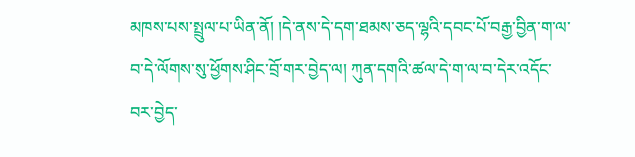མཁས་པས་སྤྲུལ་པ་ཡིན་ནོ། །དེ་ནས་དེ་དག་ཐམས་ཅད་ལྷའི་དབང་པོ་བརྒྱ་བྱིན་ག་ལ་བ་དེ་ལོགས་སུ་ཕྱོགས་ཤིང་བྲོ་གར་བྱེད་ལ། ཀུན་དགའི་ཚལ་དེ་ག་ལ་བ་དེར་འདོང་བར་བྱེད་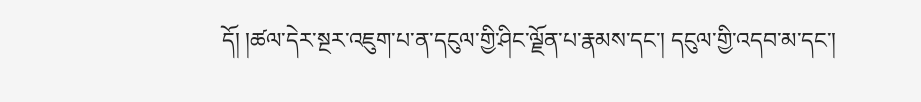དོ། །ཚལ་དེར་སྔར་འཇུག་པ་ན་དངུལ་གྱི་ཤིང་ལྗོན་པ་རྣམས་དང་། དངུལ་གྱི་འདབ་མ་དང་།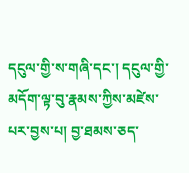དངུལ་གྱི་ས་གཞི་དང་། དངུལ་གྱི་མདོག་ལྟ་བུ་རྣམས་ཀྱིས་མཛེས་པར་བྱས་པ། བྱ་ཐམས་ཅད་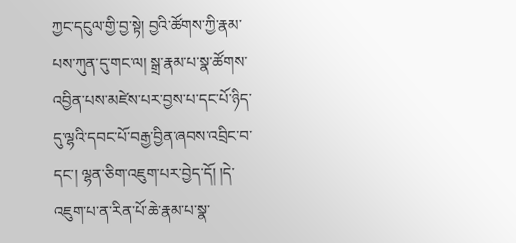ཀྱང་དངུལ་གྱི་བྱ་སྟེ། བྱའི་ཚོགས་ཀྱི་རྣམ་པས་ཀུན་དུ་གང་ལ། སྒྲ་རྣམ་པ་སྣ་ཚོགས་འབྱིན་པས་མཛེས་པར་བྱས་པ་དང་པོ་ཉིད་དུ་ལྷའི་དབང་པོ་བརྒྱ་བྱིན་ཞབས་འབྲིང་བ་དང་། ལྷན་ཅིག་འཇུག་པར་བྱེད་དོ། །དེ་འཇུག་པ་ན་རིན་པོ་ཆེ་རྣམ་པ་སྣ་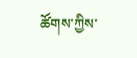ཚོགས་ཀྱིས་